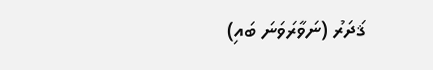ޤަދަރު (ނަވާރަވަނަ ބައި)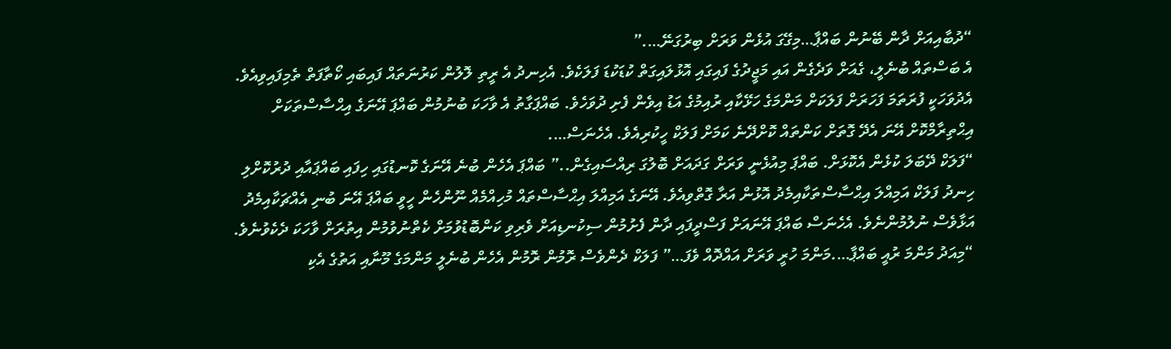“ދުބާއިއަށް ދާން ބޭނުން ބައްޕާ…މިގޭގަ އުޅެން ވަރަށް ބިރުގަނޭ….”
އެ ބަސްތައް ބުނެލީ، ގެއަށް ވަދެގެން އައި މަޖީދުގެ ފައިގައި އޮޅުލައިގަތް ކުޑަކުޑަ ފަލަކެވެ. އެހިނދު އެ ރީތި ލޮލުން ކަރުނަތައް ފައިބައި ކޯތާފަތް ތެމިފައިވިއެވެ. އެދުވަހަކީ ފުރަތަމަ ފަހަރަށް ފަލަކަށް މަންމަގެ ހަޅޭކާއި ރުއިމުގެ އަޑު އިވެން ފެށި ދުވަހެވެ. ބައްޕަގާތު އެ ވާހަކަ ބުނުމުން ބައްޕަ އޭނަގެ އިޙްސާސްތަކަށް އިޙްތިރާމްކޮށް އޭނަ އެދޭ ގޮތަށް ކަންތައް ކޮށްދޭނެ ކަމަށް ފަލަކް ހީކުރިއެވެ. އެހެނަސް….
“ފަލަކް ދޭބަލަ ކުޅެން އެކޮޅަށް. ބައްޕަ މިއުޅެނީ ވަރަށް ގަދައަށް ބޮލުގަ ރިއްސައިގެން..” ބައްޕަ އެހެން ބުނެ އޭނަގެ ކޮނޑުގައި ހިފައި ބައްޕައާއި ދުރުކޮށްލި ހިނދު ފަލަކް އަމިއްލަ އިޙްސާސްތަކާއިމެދު އޮޅުން އަރާ ގޮތްވިއެވެ. އޭނަގެ އަމިއްލަ އިޙްސާސްތައް މުހިއްމެއް ނޫންހެން ހީވީ ބައްޕަ އޭނަ ބުނި އެއްޗަކާއިމެދު އަޅާވެސް ނުލުމުންނެވެ. އެހެނަސް ބައްޕަ އޭނައަށް ފަސްދީފައި ދާން ފެށުމުން ސިކުނޑިއަށް ވެރިވި ކަންބޮޑުވުމަށް ކެތްނުވުމުން އިތުރަށް ވާހަކަ ދެކެވުނެވެ.
“މިއަދު މަންމަ ރުއީ ބައްޕާ….މަންމަ ހުރީ ވަރަށް އައްދޮއް ވެފަ…” ފަލަކް ދެންވެސް ރޮމުން ރޮމުން އެހެން ބުނެލީ މަންމަގެ މޫނާއި އަތުގެ އެކި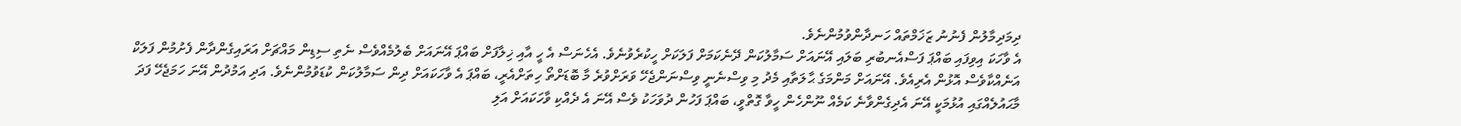ދިމަދިމާލުން ފެނުނު ޒަޚަމްތައް ހަނދާންވުމުންނެވެ.
އެ ވާހަކަ އިވިފައި ބައްޕަ ފަސްއެނބުރި ބަލައި އޭނައަށް ސަމާލުކަން ދޭނެކަމަށް ފަލަކަށް ހީކުރެވުނެވެ. އެހެނަސް އެ ހީ އާއި ޚިލާފަށް ބައްޕަ އޭނައަށް ބެލުމެއްވެސް ނެތި ސިޑިން މައްޗަށް އަރައިގެންދާން ފެށުމުން ފަލަކް އަނެއްކާވެސް އޮޅުން އެރިއެވެ. އޭނައަށް މަންމަގެ ޙާލަތާއި މެދު މި ވިސްނެނީ ވިސްނަންޖެހޭ ވަރަށްވުރެ މާ ބޮޑަށްތޯ ހިތަށްއެރީ، ބައްޕަ އެ ވާހަކައަށް ދިން ސަމާލުކަން ކުޑަވުމުންނެވެ. އަދި އަމުދުން އޭނަ ހަމަޖެހޭ ފަދަ މާޙައުލެއްގައި އުޅުމަކީ އޭނަ އެދިގެންވާނެ ކަމެއް ނޫންހެން ހީވާ ގޮތްވީ، ބައްޕަ ފަހުން ދުވަހަކު ވެސް އޭނަ އެ ދެއްކި ވާހަކައަށް އަލި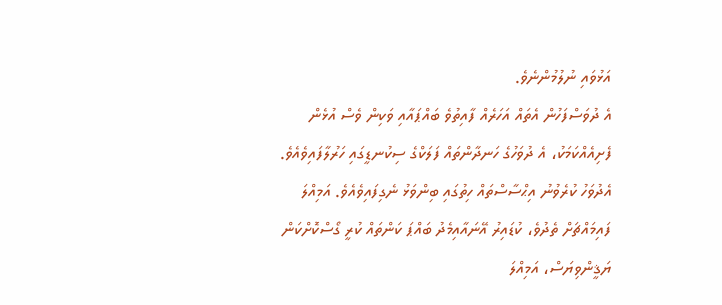އަޅުވައި ނުލުމުންނެވެ.
އެ ދުވަސްފަހުން އެތައް އަހަރެއް ފާއިތުވެ ބައްޕައާއި ވަކިން ވެސް އުޅެން ފެށިއެއްކަމަކު، އެ ދުވަހުގެ ހަނދާންތައް ފަލަކްގެ ސިކުނޑީގައި ހަރުލާފައިވެއެވެ. އެދުވަހު ކުރެވުނު އިޙްސާސްތައް ހިތުގައި ބިންވަޅު ނެގިފައިވެއެވެ. އަމިއްލަ ފައިމައްޗަށް ތެދުވެ، ކުޑައިރު އޭނައާއިމެދު ބައްޕަ ކަންތައް ކުރީ ގޯސްކޮށްކަން ޔަޤީންވިޔަސް، އަމިއްލަ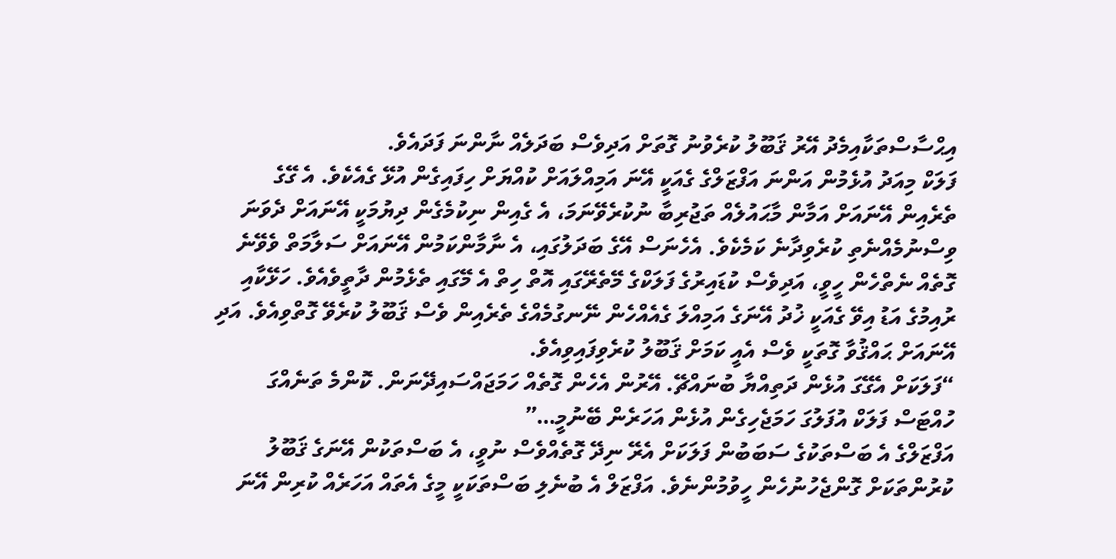އިޙްސާސްތަކާއިމެދު އޭރު ޤަބޫލު ކުރެވުނު ގޮތަށް އަދިވެސް ބަދަލެއް ނާންނަ ފަދައެވެ.
ފަލަކް މިއަދު އުޅެމުން އަންނަ އަފްޒަލްގެ ގެއަކީ އޭނަ އަމިއްލައަށް ކުއްޔަށް ހިފައިގެން އުޅޭ ގެއެކެވެ. އެ ގޭގެ ތެރެއިން އޭނައަށް އަމާން މާޙައުލެއް ތަޖުރިބާ ނުކުރެވޭނަމަ، އެ ގެއިން ނިކުމެގެން ދިޔުމަކީ އޭނައަށް ދެވަނަ ވިސްނުމެއްނެތި ކުރެވިދާނެ ކަމެކެވެ. އެހެނަސް އޭގެ ބަދަލުގައި، އެ ނާމާންކަމުން އޭނައަށް ސަލާމަތް ވެވޭނެ ގޮތެއް ނެތްހެން ހީވީ، އަދިވެސް ކުޑައިރުގެ ފަލަކްގެ މޭތެރޭގައި އޮތް ހިތް އެ މޭގައި ތެޅެމުން ދާތީވެއެވެ. ހަޅޭކާއި ރުއިމުގެ އަޑު އިވޭ ގެއަކީ ޚުދު އޭނަގެ އަމިއްލަ ގެއެއްހެން ނޭނގުމެއްގެ ތެރެއިން ވެސް ޤަބޫލު ކުރެވޭ ގޮތްވިއެވެ. އަދި އޭނައަށް ޙައްޤުވާ ގޮތަކީ ވެސް އެއީ ކަމަށް ޤަބޫލު ކުރެވިފައިވިއެވެ.
“ފަލަކަށް އެގޭގަ އުޅެން ދަތިއްޔާ ބުނައްޗޭ. އޭރުން އެހެން ގޮތެއް ހަމަޖައްސައިދޭނަން. ކޮންމެ ތަނެއްގަ ހުއްޓަސް ފަލަކް އުފަލުގަ ހަމަޖެހިގެން އުޅެން އަހަރެން ބޭނުމީ…”
އަފްޒަލްގެ އެ ބަސްތަކުގެ ސަބަބުން ފަލަކަށް އެރޭ ނިދޭ ގޮތެއްވެސް ނުވީ، އެ ބަސްތަކުން އޭނަގެ ޤަބޫލު ކުރުންތަކަށް ގޮންޖެހުނުހެން ހީވުމުންނެވެ. އަފްޒަލް އެ ބުނެލި ބަސްތަކަކީ މީގެ އެތައް އަހަރެއް ކުރިން އޭނަ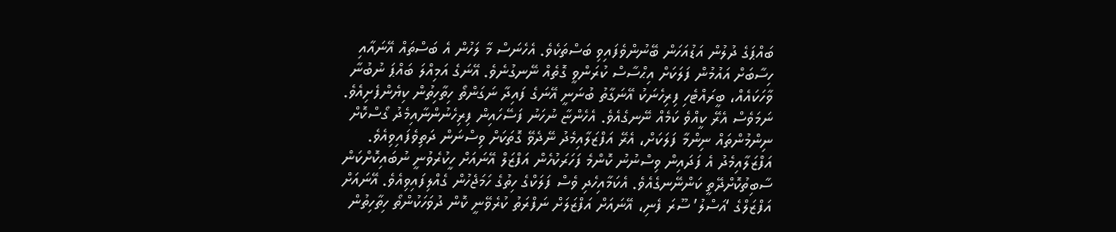ބައްޕަގެ ދުލުން އަޑުއަހަން ބޭނުންވެފައިވި ބަސްތަކެވެ. އެހެނަސް މާ ލަހުން އެ ބަސްތައް އޭނައާއި ހިސާބަށް އައުމުން ފަލަކަށް އިޙްސާސް ކުރަންވީ ގޮތެއް ނޭނގުނެވެ. އޭނަގެ އަމިއްލަ ބައްޕަ ނުބުނާ ވާހަކައެއް، ބީރައްޓެހި ފިރިހެނަކު އޭނަގާތު ބުނަނީ އޭނަގެ ފައިދާ ނަގަންތޯ ހިތާހިތުން ކިޔެންފެށިއެވެ.
ނަމަވެސް އެރޭ ކީއްވެ ކަމެއް ނޭނގެއެވެ. އެހެންޏާ ނުހަނު ފަސޭހައިން ފިރިހެނުންނާއިމެދު ގޯސްކޮށް ނިންމުންތައް ނިންމާ ފަލަކަށް، އެރޭ އަފްޒަލާއިމެދު ނޭދެވޭ ގޮތަކަށް ވިސްނަން ދަތިވެފައިވިއެވެ. އަފްޒަލާއިމެދު އެ ފަދައިން ވިސްނުނު ކޮންމެ ފަހަރަކުހެން އަފްޒަލް އޭނައަށް ހީކުރެވުނީ ނުބައިކޮށްކަން ސާބިތުކޮށްދޭތީ ކަންނޭނގެއެވެ. އެކަމާއިހެދި ވެސް ފަލަކްގެ ހިތުގެ ހަމަޖެހުން ގެއްލިފައިވިއެވެ. އޭނައަށް އަފްޒަލްގެ ‘އަސްލު’ ސޫރަ ފެނި، އޭނައަށް އަފްޒަލަށް ނަފްރަތު ކުރެވޭނީ ކޮން ދުވަހަކުންތޯ ހިތާހިތުން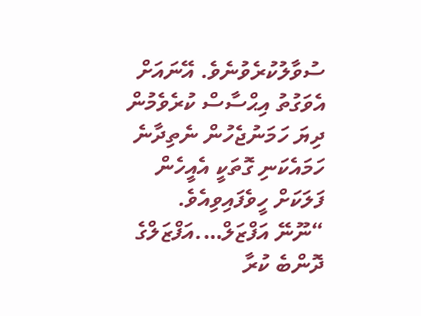ސުވާލުކުރެވުނެވެ. އޭނައަށް އެވަގުތު އިޙްސާސް ކުރެވެމުން ދިޔަ ހަމަނުޖެހުން ނެތިދާނެ ހަމައެކަނި ގޮތަކީ އެއީހެން ފަލަކަށް ހީވެފައިވިއެވެ.
“ނޫނޭ އަފްޒަލް….އަފްޒަލްގެ ދޮންބެ ކުރާ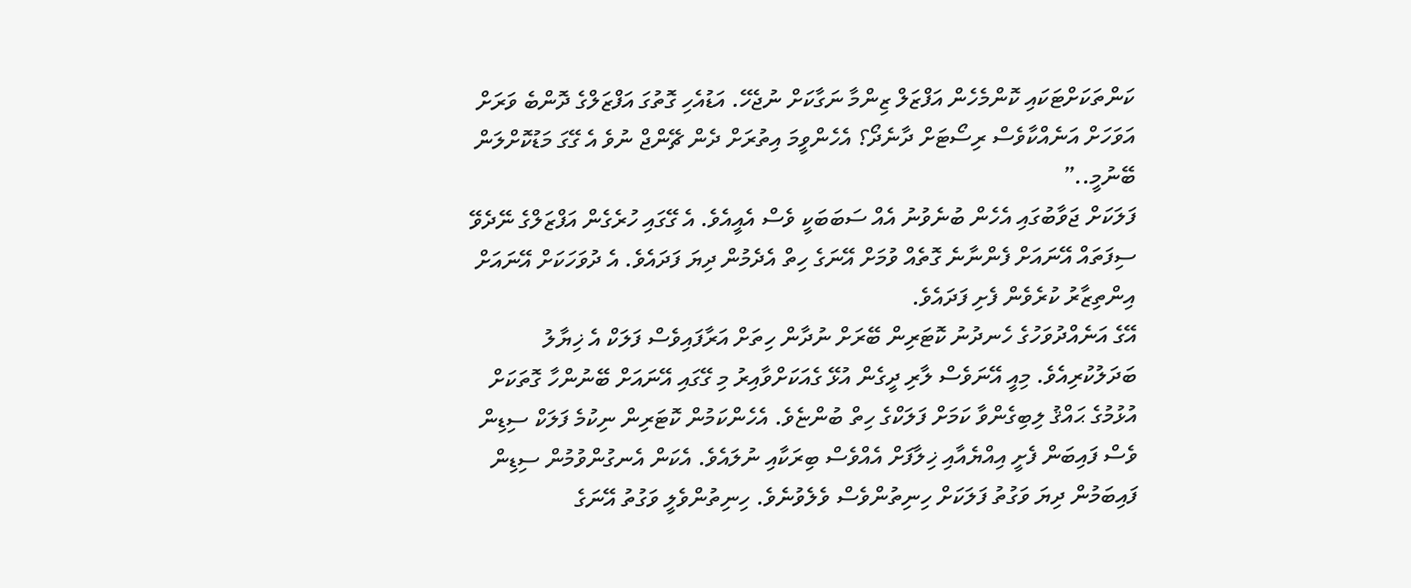ކަންތަކަށްޓަކައި ކޮންމެހެން އަފްޒަލް ޒިންމާ ނަގާކަށް ނުޖެހޭ. އަޑުއެހި ގޮތުގަ އަފްޒަލްގެ ދޮންބެ ވަރަށް އަވަހަށް އަނެއްކާވެސް ރިސޯޓަށް ދާނެދޯ؟ އެހެންވީމަ އިތުރަށް ދެން ޗޭންޖް ނުވެ އެ ގޭގަ މަޑުކޮށްލަން ބޭނުމީ..”
ފަލަކަށް ޖަވާބުގައި އެހެން ބުނެވުނު އެއް ސަބަބަކީ ވެސް އެއީއެވެ. އެ ގޭގައި ހުރެގެން އަފްޒަލްގެ ނޭދެވޭ ސިފަތައް އޭނައަށް ފެންނާނެ ގޮތެއް ވުމަށް އޭނަގެ ހިތް އެދެމުން ދިޔަ ފަދައެވެ. އެ ދުވަހަކަށް އޭނައަށް އިންތިޒާރު ކުރެވެން ފެށި ފަދައެވެ.
އޭގެ އަނެއްދުވަހުގެ ހެނދުނު ކޮޓަރިން ބޭރަށް ނުދާން ހިތަށް އަރާފައިވެސް ފަލަކް އެ ޚިޔާލު ބަދަލުކުރިއެވެ. މިއީ އޭނަވެސް ލާރި ދީގެން އުޅޭ ގެއަކަށްވާއިރު މި ގޭގައި އޭނައަށް ބޭނުންހާ ގޮތަކަށް އުޅުމުގެ ޙައްޤު ލިބިގެންވާ ކަމަށް ފަލަކްގެ ހިތް ބުންޏެވެ. އެހެންކަމުން ކޮޓަރިން ނިކުމެ ފަލަކް ސިޑިން ވެސް ފައިބަން ފެށީ އިއްޔެއާއި ޚިލާފަށް އެއްވެސް ބިރަކާއި ނުލައެވެ. އެކަން އެނގުންވުމުން ސިޑިން ފައިބަމުން ދިޔަ ވަގުތު ފަލަކަށް ހިނިތުންވެސް ވެލެވުނެވެ. ހިނިތުންވެލީ ވަގުތު އޭނަގެ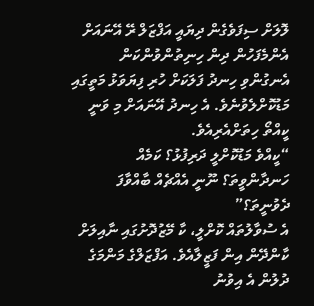ލޮލަށް ސިފަވެގެން ދިޔައީ އަފްޒަލް ރޭ އޭނައަށް އެންމެފަހުން ދިން ހިނިތުންވުންކަން އެނގުންވި ހިނދު ފަލަކަށް ހުރި ފިޔަވަޅު މަތީގައި މަޑުކޮށްލެވުނެވެ. އެ ހިނދު އޭނައަށް މި ވަނީ ކީއްތޯ ހިތަށްއެރިއެވެ.
“ކީއްވެ މަޑުކޮށްލީ ދަރިފުޅު؟ ކަމެއް ހަނދާންވީތަ؟ ނޫނީ އެއްޗެއް ބާއްވާފަ ދެވުނީތަ؟”
އެ ސުވާލުތައް ކޮށްލީ، ކާ މޭޒުދޮށުގައި ނާއިލަށް ކާންދޭން އިން ފަޒީލާއެވެ. އަފްޒަލްގެ މަންމަގެ ދުލުން އެ އިވުނު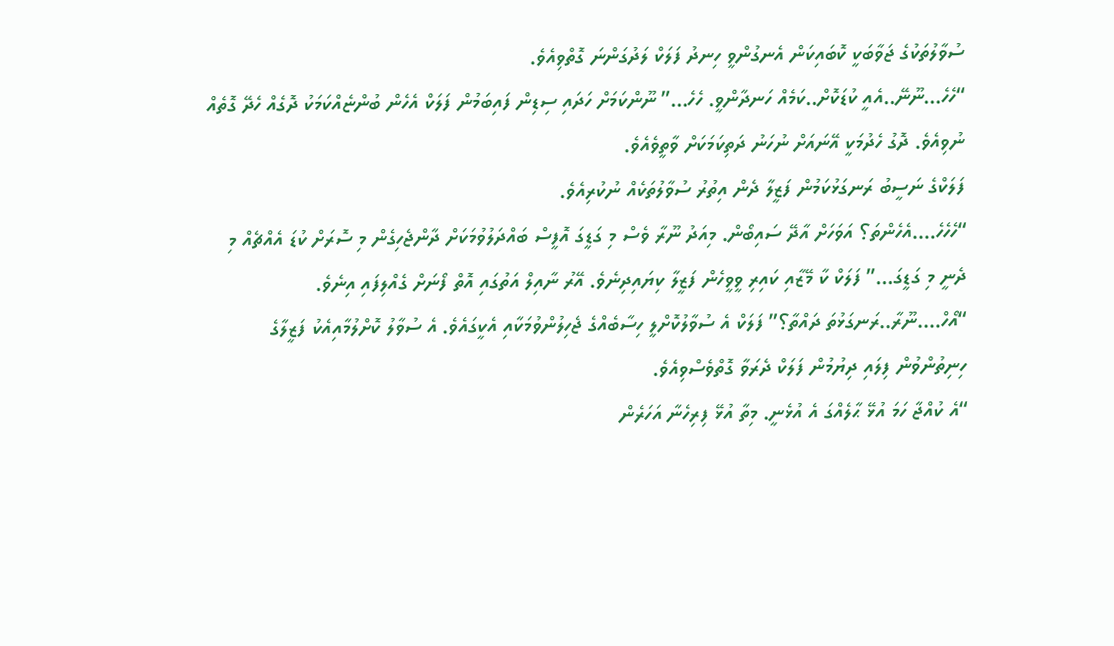ސުވާލުތަކުގެ ޖަވާބަކީ ކޮބައިކަން އެނގުންވީ ހިނދު ފަލަކް ލަދުގަންނަ ގޮތްވިއެވެ.
“ހެހެ…ނޫނޭ..އެއީ ކުޑަކޮށް..ކަމެއް ހަނދާންވީ. ހެހެ…” ނޫންކަމަށް ހަދައި ސިޑިން ފައިބަމުން ފަލަކް އެހެން ބުންޏެއްކަމަކު ދޮގެއް ހެދޭ ގޮތެއް ނުވިއެވެ. ދޮގު ހެދުމަކީ އޭނައަށް ނުހަނު ދަތިކަމަކަށް ވާތީވެއެވެ.
ފަލަކްގެ ނަސީބު ރަނގަޅުކަމުން ފަޒީލާ ދެން އިތުރު ސުވާލުތަކެއް ނުކުރިއެވެ.
“ހެހެހެ….އެހެންތަ؟ އަވަހަށް އާދޭ ސައިބޯން. މިއަދު ނޫރާ ވެސް މި ގަޑީގަ އޮފީސް ބައްދަލުވުމަކަށް ދާންޖެހިގެން މި ސޮރަށް ކުޑަ އެއްޗެއް މި ދެނީ މި ގަޑީގަ…” ފަލަކް ކާ މޭޒާއި ކައިރި ވީވީހެން ފަޒީލާ ކިޔައިދިނެވެ. އޭރު ނާއިލް އަތުގައި އޮތް ފޯނަށް ގެއްލިފައި އިނެވެ.
“އޯހް….ނޫރާ..ރަނގަޅުތަ ދައްތާ؟” ފަލަކް އެ ސުވާލުކޮށްލީ ހިސާބެއްގެ ޖެހިލުންވުމަކާއި އެކީގައެވެ. އެ ސުވާލު ކޮށްލުމާއިއެކު ފަޒީލާގެ ހިނިތުންވުން ފިލައި ދިޔުމުން ފަލަކް ދެރަވާ ގޮތްވެސްވިއެވެ.
“އެ ކުއްޖާ ހަމަ އުޅޭ ޙާލެއްގަ އެ އުޅެނީ. މިތާ އުޅޭ ފިރިހެނާ އަހަރެން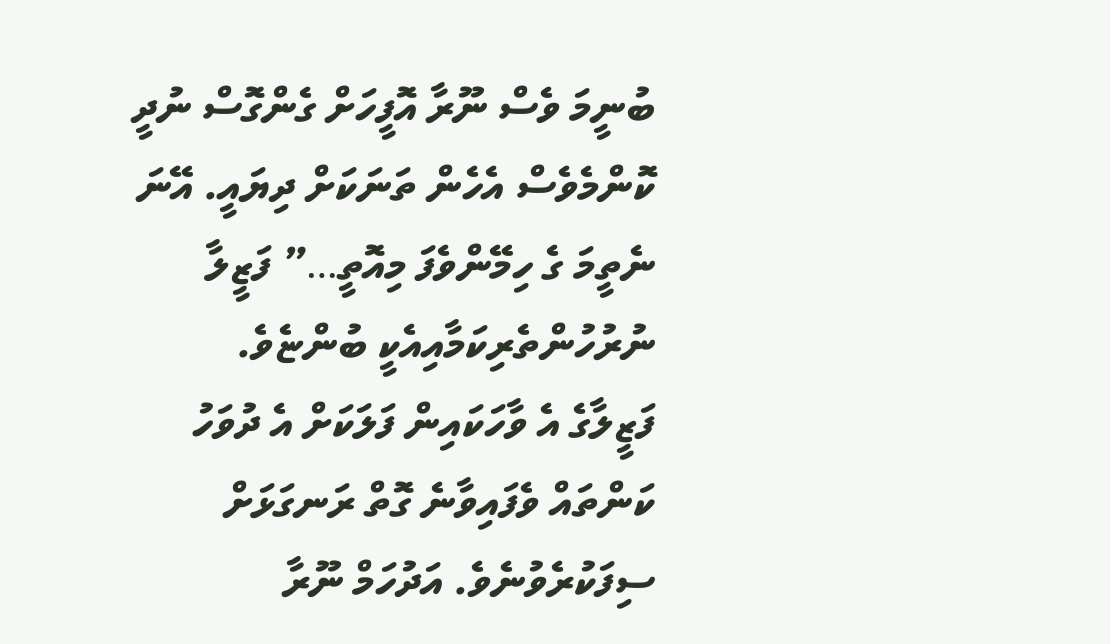ބުނީމަ ވެސް ނޫރާ އޮފީހަށް ގެންގޮސް ނުދީ ކޮންމެވެސް އެހެން ތަނަކަށް ދިޔައީ. އޭނަ ނެތީމަ ގެ ހިމޭންވެފަ މިއޮތީ…” ފަޒީލާ ނުރުހުންތެރިކަމާއިއެކީ ބުންޏެވެ.
ފަޒީލާގެ އެ ވާހަކައިން ފަލަކަށް އެ ދުވަހު ކަންތައް ވެފައިވާނެ ގޮތް ރަނގަޅަށް ސިފަކުރެވުނެވެ. އަދުހަމް ނޫރާ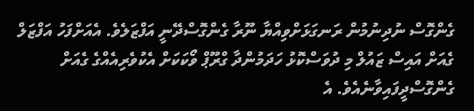ގެންގޮސް ނުދިނުމުން ރަނގަޅަށްވިއްޔާ ނޫރާ ގެންގޮސްދޭނީ އަފްޒަލެވެ. އެއަށްފަހު އަފްޒަލް ގެއަށް އައިސް ޒައުލް މި ދުވަސްކޮޅު ހަދަމުންދާ ގްރޫޕް ވޯކަކަށް އެކުވެރިއެއްގެ ގެއަށް ގެންގޮސްދީފައިވާނެއެވެ. އެ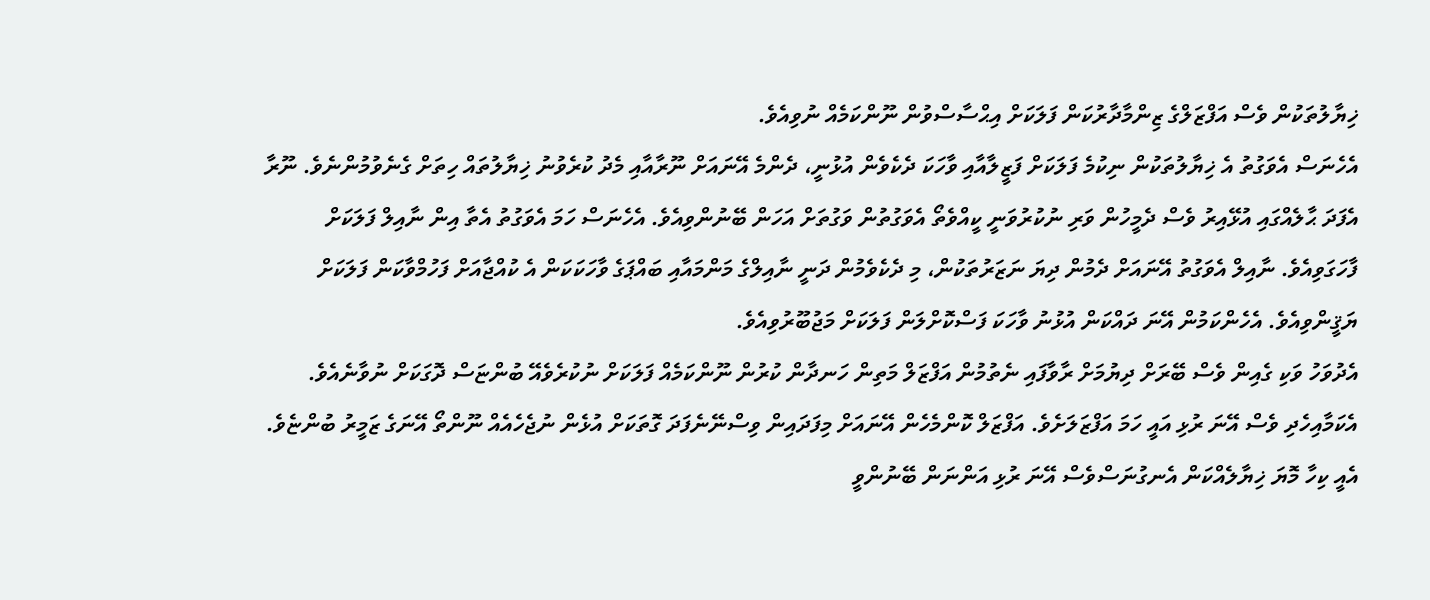ޚިޔާލުތަކުން ވެސް އަފްޒަލްގެ ޒިންމާދާރުކަން ފަލަކަށް އިޙްސާސްވުން ނޫންކަމެއް ނުވިއެވެ.
އެހެނަސް އެވަގުތު އެ ޚިޔާލުތަކުން ނިކުމެ ފަލަކަށް ފަޒީލާއާއި ވާހަކަ ދެކެވެން އުޅުނީ، ދެންމެ އޭނައަށް ނޫރާއާއި މެދު ކުރެވުނު ޚިޔާލުތައް ހިތަށް ގެނެވުމުންނެވެ. ނޫރާ އެފަދަ ޙާލެއްގައި އުޅޭއިރު ވެސް ދެމީހުން ވަރި ނުކުރުވަނީ ކީއްވެތޯ އެވަގުތުން ވަގުތަށް އަހަން ބޭނުންވިއެވެ. އެހެނަސް ހަމަ އެވަގުތު އެތާ އިން ނާއިލް ފަލަކަށް ފާހަގަވިއެވެ. ނާއިލް އެވަގުތު އޭނައަށް ދެމުން ދިޔަ ނަޒަރުތަކުން، މި ދެކެވެމުން ދަނީ ނާއިލްގެ މަންމައާއި ބައްޕަގެ ވާހަކަކަން އެ ކުއްޖާއަށް ފަހުމްވާކަން ފަލަކަށް ޔަޤީންވިއެވެ. އެހެންކަމުން އޭނަ ދައްކަން އުޅުނު ވާހަކަ ފަސްކޮށްލަން ފަލަކަށް މަޖުބޫރުވިއެވެ.
އެދުވަހު ވަކި ގެއިން ވެސް ބޭރަށް ދިޔުމަށް ރާވާފައި ނެތުމުން އަފްޒަލް މަތިން ހަނދާން ކުރުން ނޫންކަމެއް ފަލަކަށް ނުކުރެވެއޭ ބުންޏަސް ދޮގަކަށް ނުވާނެއެވެ. އެކަމާއިހެދި ވެސް އޭނަ ރުޅި އައީ ހަމަ އަފްޒަލަށެވެ. އަފްޒަލް ކޮންމެހެން އޭނައަށް މިފަދައިން ވިސްނޭނެފަދަ ގޮތަކަށް އުޅެން ނުޖެހެއެއް ނޫންތޯ އޭނަގެ ޒަމީރު ބުންޏެވެ. އެއީ ކިހާ މޮޔަ ޚިޔާލެއްކަން އެނގުނަސްވެސް އޭނަ ރުޅި އަންނަން ބޭނުންވީ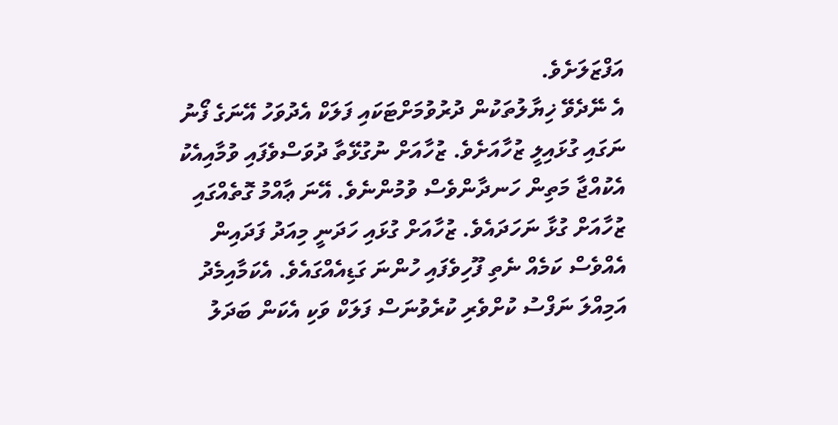އަފްޒަލަށެވެ.
އެ ނޭދެވޭ ޚިޔާލުތަކުން ދުރުވުމަށްޓަކައި ފަލަކް އެދުވަހު އޭނަގެ ފޯނު ނަގައި ގުޅައިލީ ޒުހާއަށެވެ. ޒުހާއަށް ނުގުޅޭތާ ދުވަސްވެފައި ވުމާއިއެކު އެކުއްޖާ މަތިން ހަނދާންވެސް ވުމުންނެވެ. އޭނަ ޢާއްމު ގޮތެއްގައި ޒުހާއަށް ގުޅާ ނަހަދައެވެ. ޒުހާއަށް ގުޅައި ހަދަނީ މިއަދު ފަދައިން އެއްވެސް ކަމެއް ނެތި ފޫހިވެފައި ހުންނަ ގަޑިއެއްގައެވެ. އެކަމާއިމެދު އަމިއްލަ ނަފްސު ކުށްވެރި ކުރެވުނަސް ފަލަކް ވަކި އެކަން ބަދަލު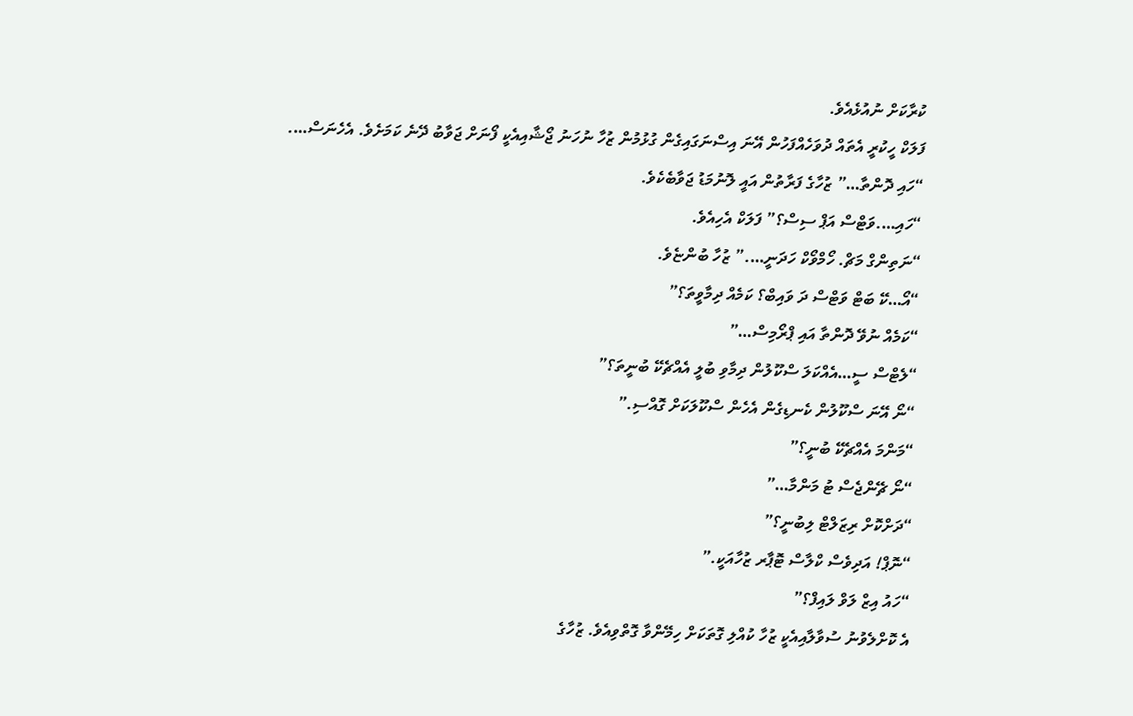ކުރާކަށް ނުއުޅެއެވެ.
ފަލަކް ހީކުރީ އެތައް ދުވަހެއްފަހުން އޭނަ އިސްނަގައިގެން ގުޅުމުން ޒުހާ ނުހަނު ޖޯޝާއިއެކީ ފޯނަށް ޖަވާބު ދޭނެ ކަމަށެވެ. އެހެނަސް….
“ހައި ދޮންތާ…” ޒުހާގެ ފަރާތުން އައީ ލޮނުމަޑު ޖަވާބެކެވެ.
“ހައި….ވަޓްސް އަޕް ސިސް؟” ފަލަކް އެހިއެވެ.
“ނަތިންގް މަޗް. ހޯމްވޯކް ހަދަނީ….” ޒުހާ ބުންޏެވެ.
“އޯ…ކޭ ބަޓް ވަޓްސް ދަ ވައިބް؟ ކަމެއް ދިމާވީތަ؟”
“ކަމެއް ނުވޭ ދޮންތާ އައި ޕްރޯމިސް…”
“ލެޓްސް ސީ…އެއްކަލަ ސްކޫލުން ދިމާވި ބުލީ އެއްޗެކޭ ބުނީތަ؟”
“ނޯ އޭނަ ސްކޫލުން ކެނޑިގެން އެހެން ސްކޫލަކަށް ގޮއްސި.”
“މަންމަ އެއްޗެކޭ ބުނީ؟”
“ނޯ ޗޭންޖެސް ޓު މަންމާ…”
“ދަށްކޮށް ރިޒަލްޓް ލިބުނީ؟”
“ނޮޕް! އަދިވެސް ކްލާސް ޓޮޕާރ ޒުހާއަކީ.”
“ހައު އިޒް ލަވް ލައިފް؟”
އެ ކޮށްލެވުނު ސުވާލާއިއެކީ ޒުހާ ކުއްލި ގޮތަކަށް ހިމޭންވާ ގޮތްވިއެވެ. ޒުހާގެ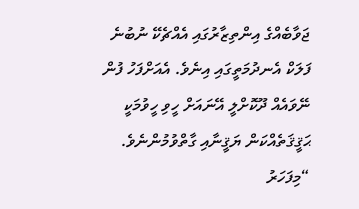ޖަވާބެއްގެ އިންތިޒާރުގައި އެއްޗެކޭ ނުބުނެ ފަލަކް އެނދުމަތީގައި އިނެވެ. އެއަށްފަހު ފުން ނޭވައެއް ދޫކޮށްލީ އޭނައަށް ހީވި ހީވުމަކީ ޙަޤީޤަތެއްކަން ޔަޤީނާއި ގާތްވުމުންނެވެ.
“މިފަހަރު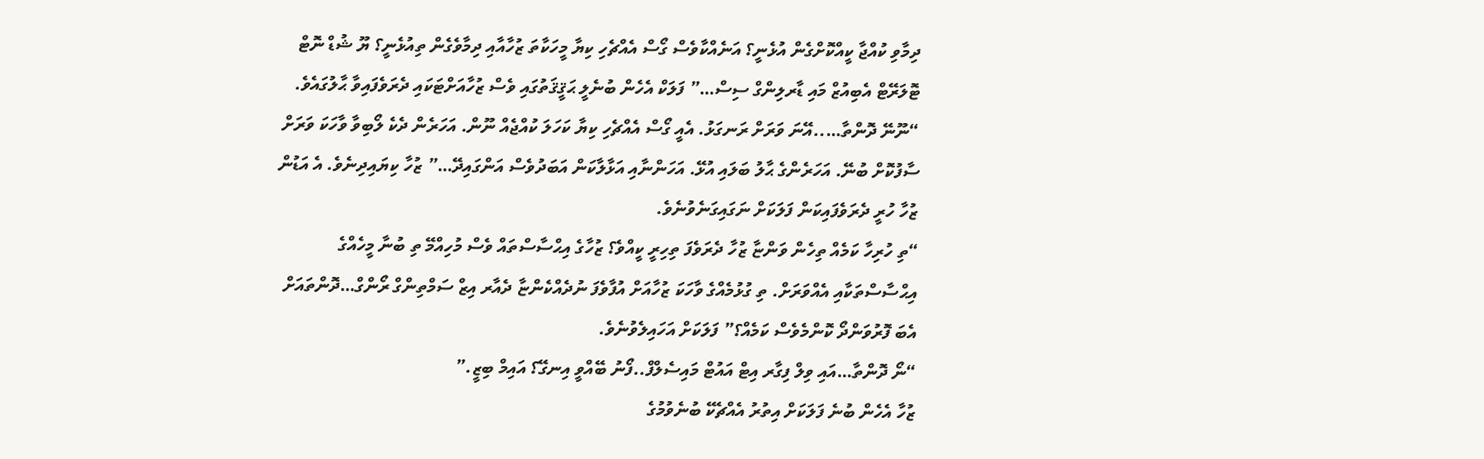ދިމާވި ކުއްޖާ ކީއްކޮށްގެން އުޅެނީ؟ އަނެއްކާވެސް ގޯސް އެއްޗެހި ކިޔާ މީހަކާތަ ޒުހާއާއި ދިމާވެގެން ތިއުޅެނީ؟ ޔޫ ޝުޑް ނޮޓް ޓޮލަރޭޓް އެބިއުޒް މައި ޑާރލިންގް ސިސް…” ފަލަކް އެހެން ބުނެލީ ޙަޤީޤަތުގައި ވެސް ޒުހާއަށްޓަކައި ދެރަވެފައިވާ ޙާލުގައެވެ.
“ނޫނޭ ދޮންތާ…..އޭނަ ވަރަށް ރަނގަޅު. އެއީ ގޯސް އެއްޗެހި ކިޔާ ކަހަލަ ކުއްޖެއް ނޫން. އަހަރެން ދެކެ ލޯބިވާ ވާހަކަ ވަރަށް ސާފުކޮށް ބުނޭ. އަހަރެންގެ ޙާލު ބަލައި އުޅޭ. އަހަންނާއި އަޅާލާކަން އަބަދުވެސް އަންގައިދޭ…” ޒުހާ ކިޔައިދިނެވެ. އެ އަޑުން ޒުހާ ހުރީ ދެރަވެފައިކަން ފަލަކަށް ނަގައިގަނެވުނެވެ.
“ތި ހުރިހާ ކަމެއް ތިހެން ވަންޏާ ޒުހާ ދެރަވެފަ ތިހިރީ ކީއްވެ؟ ޒުހާގެ އިޙްސާސްތައް ވެސް މުހިއްމޭ ތި ބުނާ މީހެއްގެ އިޙްސާސްތަކާއި އެއްވަރަށް. ތި ގުޅުމެއްގެ ވާހަކަ ޒުހާއަށް އުފާވެފަ ނުދެއްކެންޏާ ދެއާރ އިޒް ސަމްތިންގް ރޯންގް…ދޮންތައަށް އެބަ ފޮރުވަންދޯ ކޮންމެވެސް ކަމެއް؟” ފަލަކަށް އަހައިލެވުނެވެ.
“ނޯ ދޮންތާ…އައި ވިލް ފިގާރ އިޓް އައުޓް މައިސެލްފް..ފޯނު ބޭއްވީ އިނގޭ؟ އައިމް ބިޒީ.”
ޒުހާ އެހެން ބުނެ ފަލަކަށް އިތުރު އެއްޗެކޭ ބުނެވުމުގެ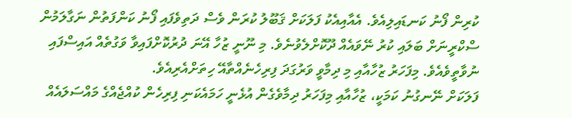ކުރިން ފޯނު ކަނޑައިލިއެވެ. އެއާއިއެކު ފަލަކަށް ޤަބޫލު ކުރަން ވެސް ދަތިވެފައި ފޯނު ކަންފަތުން ނަގާލަމުން ސްކްރީނަށް ބަލައި ކުރު ނޭވައެއް ދޫކޮށްލެވުނެވެ. މި ނޫނީ ޒުހާ އޭނަ ދުރުކޮށްފައިވާ ވަގުތެއް އައިސްފައި ނުވާތީވެއެވެ. މިފަހަރު ޒުހާއާއި މި ދިމާވީ ވަރުގަދަ ފިރިހެނެއްތާއޭ ހިތަށްއެރިއެވެ.
ފަލަކަށް ނޭނގުނު ކަމަކީ، ޒުހާއާއި މިފަހަރު ދިމާވެގެން އުޅެނީ ހަމައެކަނި ފިރިހެން ކުއްޖެއްގެ މައްސަލައެއް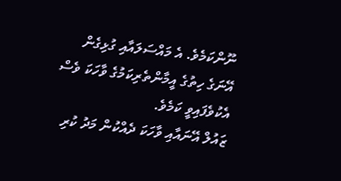ނޫންކަމެވެ. އެ މައްސަލައާއި ގުޅިގެން އޭނަގެ ހިތުގެ އީމާންތެރިކަމުގެ ވާހަކަ ވެސް އެކުވެފައިވީ ކަމެވެ.
ޒައުލް އޭނައާއި ވާހަކަ ދެއްކުން މަދު ކުރި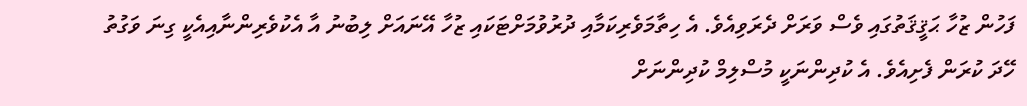ފަހުން ޒުހާ ޙަޤީޤަތުގައި ވެސް ވަރަށް ދެރަވިއެވެ. އެ ހިތާމަވެރިކަމާއި ދުރުވުމަށްޓަކައި ޒުހާ އޭނައަށް ލިބުނު އާ އެކުވެރިންނާއިއެކީ ގިނަ ވަގުތު ހޭދަ ކުރަން ފެށިއެވެ. އެ ކުދިންނަކީ މުސްލިމް ކުދިންނަށް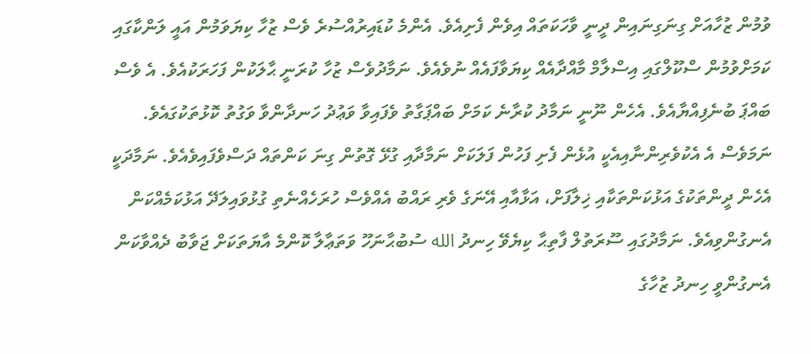ވުމުން ޒުހާއަށް ގިނަގިނައިން ދީނީ ވާހަކަތައް އިވެން ފެށިއެވެ. އެންމެ ކުޑައިރުއްސުރެ ވެސް ޒުހާ ކިޔަވަމުން އައީ ލަންކާގައި ކަމަށްވުމުން ސްކޫލްގައި އިސްލާމް މާއްދާއެއް ކިޔަވާފައެއް ނުވެއެވެ. ނަމާދުވެސް ޒުހާ ކުރަނީ ޙާލަކުން ފަހަރަކުއެވެ. އެ ވެސް ބައްޕަ ބުނެފިއްޔާއެވެ. އެހެން ނޫނީ ނަމާދު ކުރާނެ ކަމަށް ބައްޕަގާތު ވެފައިވާ ވަޢުދު ހަނދާންވާ ވަގުތު ކޮޅުތަކުގައެވެ.
ނަމަވެސް އެ އެކުވެރިންނާއިއެކީ އުޅެން ފެށި ފަހުން ފަލަކަށް ނަމާދާއި ގުޅޭ ގޮތުން ގިނަ ކަންތައް ދަސްވެފައިވެއެވެ. ނަމާދަކީ އެހެން ދީންތަކުގެ އަޅުކަންތަކާއި ޚިލާފަށް، އަޅާއާއި އޭނަގެ ވެރި ރައްބު އެއްވެސް ހުރަހެއްނެތި ގުޅުވައިލަދޭ އަޅުކަމެއްކަން އެނގުންވިއެވެ. ނަމާދުގައި ސޫރަތުލް ފާތިޙާ ކިޔެވޭ ހިނދު الله ސުބުޙާނަހޫ ވަތަޢާލާ ކޮންމެ އާޔަތަކަށް ޖަވާބު ދެއްވާކަން އެނގުންވީ ހިނދު ޒުހާގެ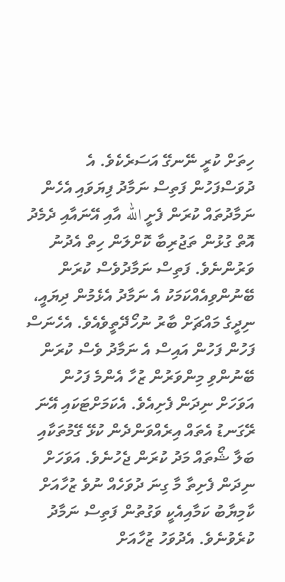ހިތަށް ކުރީ ނޭނގޭ އަސަރެކެވެ. އެ ދުވަސްފަހުން ފަތިސް ނަމާދު ފިޔަވައި އެހެން ނަމާދުތައް ކުރަން ފެށީ الله އާއި އޭނައާއި ދެމެދު އޮތް ގުޅުން ތަޖުރިބާ ކޮށްލަން ހިތް އެދުނު ވަރުންނެވެ. ފަތިސް ނަމާދުވެސް ކުރަން ބޭނުންވިއެއްކަމަކު އެ ނަމާދު އެޅެމުން ދިޔައީ، ނިދީގެ މައްޗަށް ބާރު ނުހޯދޭތީވެއެވެ. އެހެނަސް ފަހުން ފަހުން އައިސް އެ ނަމާދު ވެސް ކުރަން ބޭނުންވި މިންވަރުން ޒުހާ އެންމެ ފަހުން އަވަހަށް ނިދަން ފެށިއެވެ. އެކަމަށްޓަކައި އޭނަ ރޭގަނޑު އެތައް އިރެއްވަންދެން ކުޅޭ ގޭމުތަކާއި ބަލާ ޝޯތައް މަދު ކުރަން ޖެހުނެވެ. އަވަހަށް ނިދަން ފެށިތާ މާ ގިނަ ދުވަހެއް ނުވެ ޒުހާއަށް ކާމިޔާބު ކަމާއިއެކީ ވަގުތުން ފަތިސް ނަމާދު ކުރެވުނެވެ. އެދުވަހު ޒުހާއަށް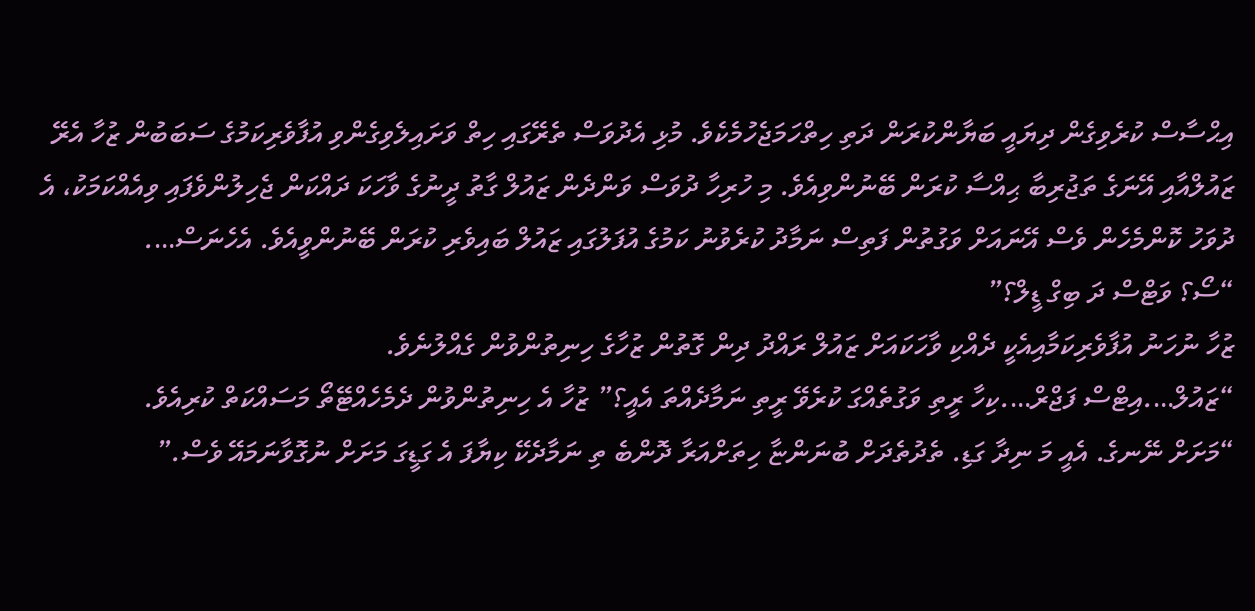އިޙްސާސް ކުރެވިގެން ދިޔައީ ބަޔާންކުރަން ދަތި ހިތްހަމަޖެހުމެކެވެ. މުޅި އެދުވަސް ތެރޭގައި ހިތް ވަށައިލެވިގެންވި އުފާވެރިކަމުގެ ސަބަބުން ޒުހާ އެރޭ ޒައުލްއާއި އޭނަގެ ތަޖުރިބާ ޙިއްސާ ކުރަން ބޭނުންވިއެވެ. މި ހުރިހާ ދުވަސް ވަންދެން ޒައުލް ގާތު ދީނުގެ ވާހަކަ ދައްކަން ޖެހިލުންވެފައި ވިއެއްކަމަކު، އެ ދުވަހު ކޮންމެހެން ވެސް އޭނައަށް ވަގުތުން ފަތިސް ނަމާދު ކުރެވުނު ކަމުގެ އުފަލުގައި ޒައުލް ބައިވެރި ކުރަން ބޭނުންވީއެވެ. އެހެނަސް….
“ސޯ؟ ވަޓްސް ދަ ބިގް ޑީލް؟”
ޒުހާ ނުހަނު އުފާވެރިކަމާއިއެކީ ދެއްކި ވާހަކައަށް ޒައުލް ރައްދު ދިން ގޮތުން ޒުހާގެ ހިނިތުންވުން ގެއްލުނެވެ.
“ޒައުލް….އިޓްސް ފަޖްރް….ކިހާ ރީތި ވަގުތެއްގަ ކުރެވޭ ރީތި ނަމާދެއްތަ އެއީ؟” ޒުހާ އެ ހިނިތުންވުން ދެމެހެއްޓޭތޯ މަސައްކަތް ކުރިއެވެ.
“މަށަށް ނޭނގެ. އެއީ މަ ނިދާ ގަޑި. ތެދުތެދަށް ބުނަންޏާ ހިތަށްއަރާ ދޮންބެ ތި ނަމާދެކޭ ކިޔާފަ އެ ގަޑީގަ މަށަށް ނުގޮވާނަމައޭ ވެސް.”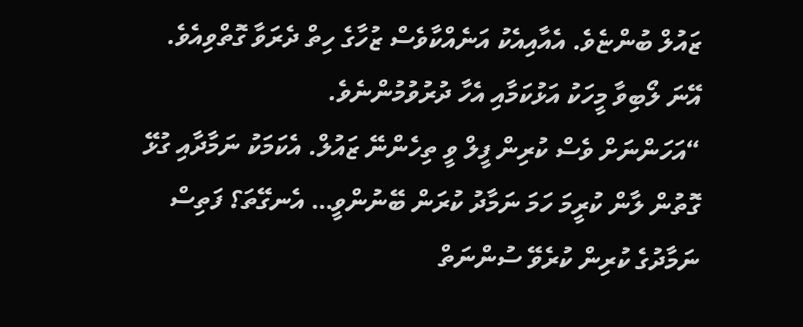ޒައުލް ބުންޏެވެ. އެއާއިއެކު އަނެއްކާވެސް ޒުހާގެ ހިތް ދެރަވާ ގޮތްވިއެވެ. އޭނަ ލޯބިވާ މީހަކު އަޅުކަމާއި އެހާ ދުރުވުމުންނެވެ.
“އަހަންނަށް ވެސް ކުރިން ފީލް ވީ ތިހެންނޭ ޒައުލް. އެކަމަކު ނަމާދާއި ގުޅޭ ގޮތުން ލާން ކުރީމަ ހަމަ ނަމާދު ކުރަން ބޭނުންވީ… އެނގޭތަ؟ ފަތިސް ނަމާދުގެ ކުރިން ކުރެވޭ ސުންނަތް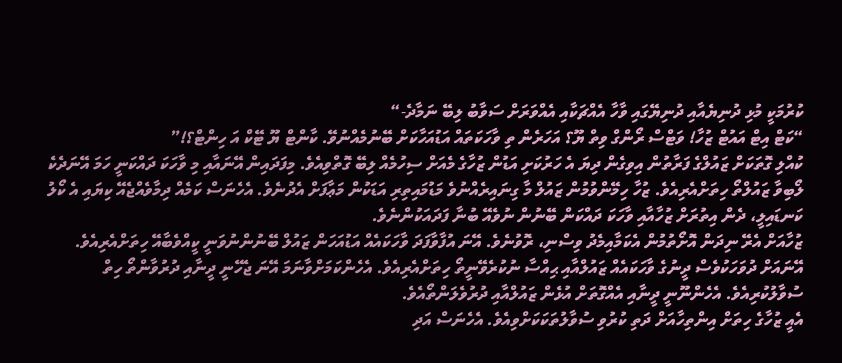ކުރުމަކީ މުޅި ދުނިޔެއާއި ދުނިޔޭގައި ވާހާ އެއްޗަކާއި އެއްވަރަށް ސަވާބު ލިބޭ ނަމާދެ-“
“ކަޓް އިޓް އައުޓް ޒުހާ! ވަޓްސް ރޯންގް ވިތް ޔޫ؟ އަހަރެން ތި ވާހަކަތައް އަޑުއަހާކަށް ބޭނުމެއްނުވޭ. ކާންޓް ޔޫ ޓޭކް އަ ހިންޓް؟!”
ކުއްލި ގޮތަކަށް ޒައުލްގެ ފަރާތުން އިވިގެން ދިޔަ އެ ހަރުކަށި އަޑުން ޒުހާގެ މެއަށް ސިހުމެއް ލިބޭ ގޮތްވިއެވެ. މިފަދައިން އޭނައާއި މި ވާހަކަ ދައްކަނީ ހަމަ އޭނަދެކެ ލޯބިވާ ޒައުލްތޯ ހިތަށްއެރިއެވެ. ޒުހާ ހިމޭންވުމުން ޒައުލް މާ ގިނައިރެއްނުވެ މަޑުމައިތިރި އަޑަކުން މަޢާފަށް އެދުނެވެ. އެހެނަސް ކަމެއް ދިމާވެއްޖެއޭ ކިޔައި އެ ކޯލު ކަނޑައިލީ، ދެން އިތުރަށް ޒުހާއާއި ވާހަކަ ދައްކަން ބޭނުން ނުވެއޭ ބުނާ ފަދައަކުންނެވެ.
ޒުހާއަށް އެރޭ ނިދަން އޮށޯތުމުން އެކަމާއިމެދު ވިސްނި، ރޮވުނެވެ. އޭނަ އުފާވާފަދަ ވާހަކައެއް އަޑުއަހަން ޒައުލް ބޭނުންނުވަނީ ކީއްވެބާއޭ ހިތަށްއެރިއެވެ. އޭނައަށް ދުވަހަކުވެސް ދީނުގެ ވާހަކައެއް ޒައުލްއާއި ޙިއްސާ ނުކުރެވޭނީތޯ ހިތަށްއެރިއެވެ. އެހެންކަމަށްވާނަމަ އޭނަ ޖެހޭނީ ދީނާއި ދުރުވާންތޯ ހިތް ސުވާލުކުރިއެވެ. އެހެންނޫނީ ދީނާއި އެއްގޮތަށް އުޅެން ޒައުލްއާއި ދުރުވެލަންތޯއެވެ.
އެއީ ޒުހާގެ ހިތަށް އިންތިހާއަށް ދަތި ކުރުވި ސުވާލުތަކަކަށްވިއެވެ. އެހެނަސް އަދި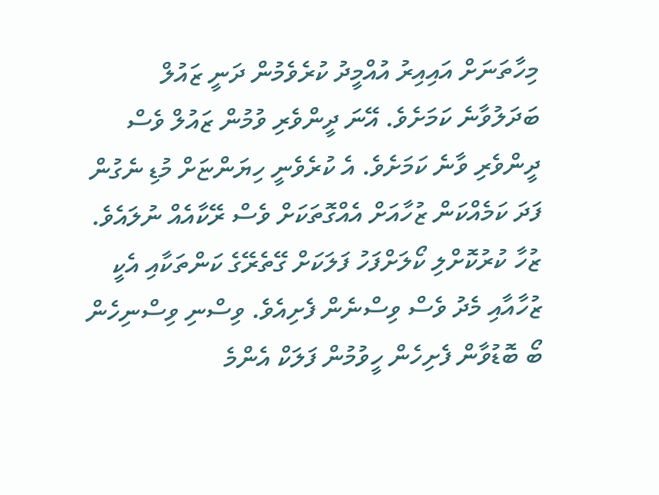މިހާތަނަށް އައިއިރު އުއްމީދު ކުރެވެމުން ދަނީ ޒައުލް ބަދަލުވާނެ ކަމަށެވެ. އޭނަ ދީންވެރި ވުމުން ޒައުލް ވެސް ދީންވެރި ވާނެ ކަމަށެވެ. އެ ކުރެވެނީ ހިޔަންޏަށް މުޑި ނެގުން ފަދަ ކަމެއްކަން ޒުހާއަށް އެއްގޮތަކަށް ވެސް ރޭކާއެއް ނުލައެވެ.
ޒުހާ ކުރުކޮށްލި ކޯލަށްފަހު ފަލަކަށް ގޭތެރޭގެ ކަންތަކާއި އެކީ ޒުހާއާއި މެދު ވެސް ވިސްނެން ފެށިއެވެ. ވިސްނި ވިސްނިހެން ބޯ ބޮޑުވާން ފެށިހެން ހީވުމުން ފަލަކް އެންމެ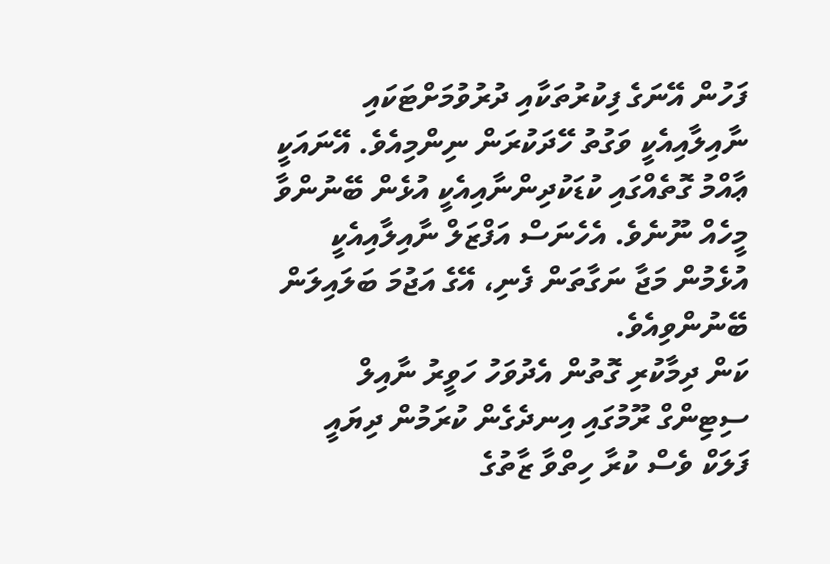ފަހުން އޭނަގެ ފިކުރުތަކާއި ދުރުވުމަށްޓަކައި ނާއިލާއިއެކީ ވަގުތު ހޭދަކުރަން ނިންމިއެވެ. އޭނައަކީ ޢާއްމު ގޮތެއްގައި ކުޑަކުދިންނާއިއެކީ އުޅެން ބޭނުންވާ މީހެއް ނޫނެވެ. އެހެނަސް އަފްޒަލް ނާއިލާއިއެކީ އުޅެމުން މަޖާ ނަގާތަން ފެނި، އޭގެ އަޖުމަ ބަލައިލަން ބޭނުންވިއެވެ.
ކަން ދިމާކުރި ގޮތުން އެދުވަހު ހަވީރު ނާއިލް ސިޓިންގް ރޫމުގައި އިނދެގެން ކުރަމުން ދިޔައީ ފަލަކް ވެސް ކުރާ ހިތްވާ ޒާތުގެ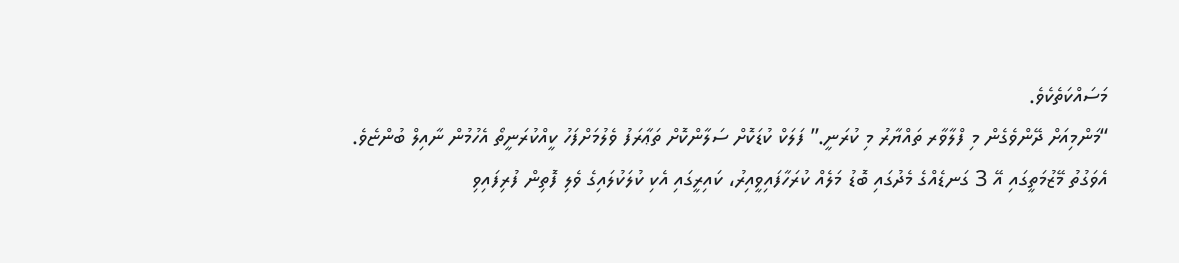މަސައްކަތެކެވެ.
“މަންމިއަށް ދޭންވެގެން މި ފްލާވާރ ތައްޔާރު މި ކުރަނީ.” ފަލަކް ކުޑަކޮށް ސަލާންކޮށް ތަޢާރަފު ވެލުމަށްފަހު ކީއްކުރަނީތޯ އެހުމުން ނާއިލް ބުންޏެވެ. އެވަގުތު މޭޒުމަތީގައި އޭ 3 ގަނޑެއްގެ މެދުގައި ބޮޑު މަލެއް ކުރަހާފައިވީއިރު، ކައިރީގައި އެކި ކުލަކުލައިގެ ވެލި ފޮތިން ފުރިފައިވި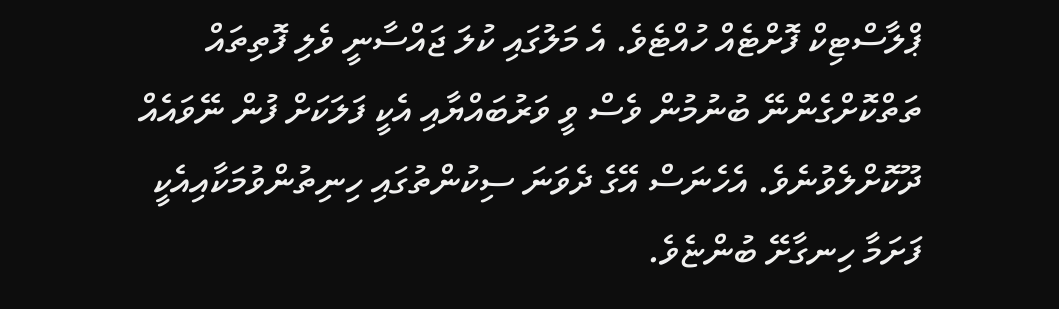ޕްލާސްޓިކް ފޮށްޓެއް ހުއްޓެވެ. އެ މަލުގައި ކުލަ ޖައްސާނީ ވެލި ފޮތިތައް ތަތްކޮށްގެންނޭ ބުނުމުން ވެސް ވީ ވަރުބައްޔާއި އެކީ ފަލަކަށް ފުން ނޭވައެއް ދޫކޮށްލެވުނެވެ. އެހެނަސް އޭގެ ދެވަނަ ސިކުންތުގައި ހިނިތުންވުމަކާއިއެކީ ފަށަމާ ހިނގާށޭ ބުންޏެވެ.